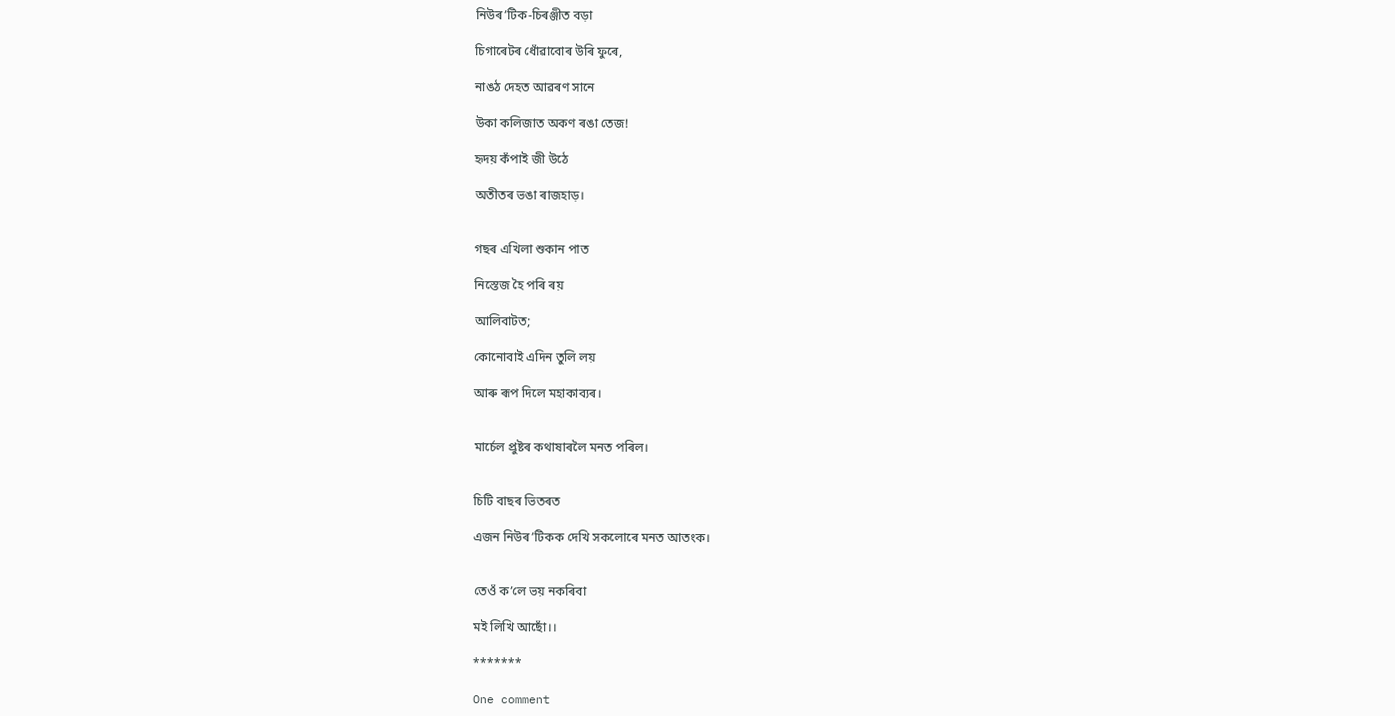নিউৰ’টিক-চিৰঞ্জীত বড়া

চিগাৰেটৰ ধোঁৱাবোৰ উৰি ফুৰে,

নাঙঠ দেহত আৱৰণ সানে

উকা কলিজাত অকণ ৰঙা তেজ!

হৃদয় কঁপাই‌ জী উঠে

অতীতৰ ভঙা ৰাজহাড়।


গছৰ এখিলা শুকান পাত

নিস্তেজ হৈ পৰি ৰয়

আলিবাটত;

কোনোবাই এদিন তুলি লয়

আৰু ৰূপ দিলে মহাকাব্যৰ।


মাৰ্চেল প্ৰুষ্টৰ কথাষাৰলৈ মনত পৰিল।


চিটি বাছৰ ভিতৰত

এজন নিউৰ’টিকক দেখি সকলোৰে মনত আতংক।


তেওঁ ক’লে ভয় নকৰিবা‌

মই লিখি আছোঁ।।

*******

One comment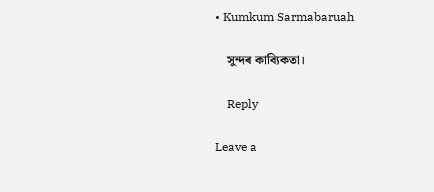• Kumkum Sarmabaruah

    সুন্দৰ কাব্যিকতা।

    Reply

Leave a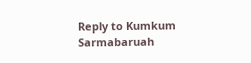Reply to Kumkum Sarmabaruah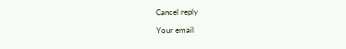Cancel reply

Your email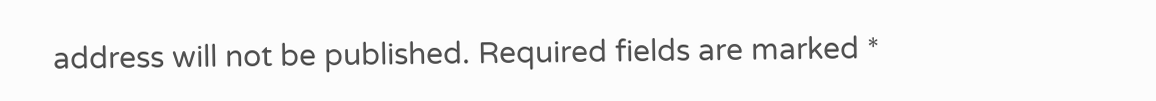address will not be published. Required fields are marked *